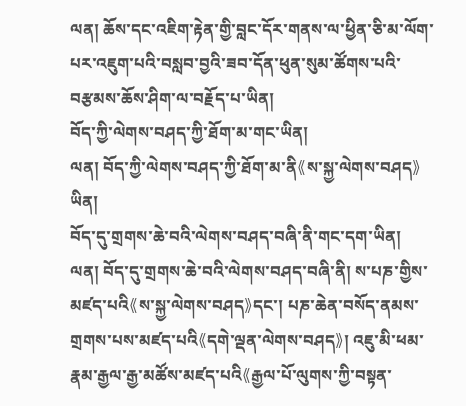ལན། ཆོས་དང་འཇིག་རྟེན་གྱི་བླང་དོར་གནས་ལ་ཕྱིན་ཅི་མ་ལོག་པར་འཇུག་པའི་བསླབ་བྱའི་ཟབ་དོན་ཕུན་སུམ་ཚོགས་པའི་བརྩམས་ཆོས་ཤིག་ལ་བརྗོད་པ་ཡིན།
བོད་ཀྱི་ལེགས་བཤད་ཀྱི་ཐོག་མ་གང་ཡིན།
ལན། བོད་ཀྱི་ལེགས་བཤད་ཀྱི་ཐོག་མ་ནི《ས་སྐྱ་ལེགས་བཤད》ཡིན།
བོད་དུ་གྲགས་ཆེ་བའི་ལེགས་བཤད་བཞི་ནི་གང་དག་ཡིན།
ལན། བོད་དུ་གྲགས་ཆེ་བའི་ལེགས་བཤད་བཞི་ནི། ས་པཎ་གྱིས་མཛད་པའི《ས་སྐྱ་ལེགས་བཤད》དང་། པཎ་ཆེན་བསོད་ནམས་གྲགས་པས་མཛད་པའི《དགེ་ལྡན་ལེགས་བཤད》། འཇུ་མི་ཕམ་རྣམ་རྒྱལ་རྒྱ་མཚོས་མཛད་པའི《རྒྱལ་པོ་ལུགས་ཀྱི་བསྟན་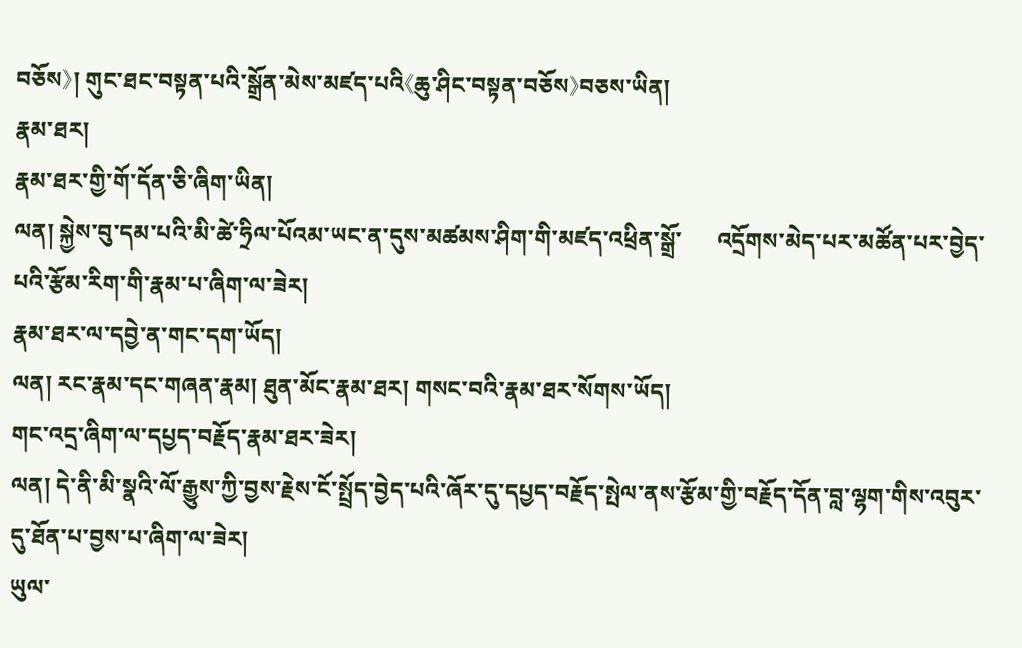བཅོས》། གུང་ཐང་བསྟན་པའི་སྒྲོན་མེས་མཛད་པའི《ཆུ་ཤིང་བསྟན་བཅོས》བཅས་ཡིན།
རྣམ་ཐར།
རྣམ་ཐར་གྱི་གོ་དོན་ཅི་ཞིག་ཡིན།
ལན། སྐྱེས་བུ་དམ་པའི་མི་ཚེ་ཧྲིལ་པོའམ་ཡང་ན་དུས་མཚམས་ཤིག་གི་མཛད་འཕྲིན་སྒྲོ་      འདྲོགས་མེད་པར་མཚོན་པར་བྱེད་པའི་རྩོམ་རིག་གི་རྣམ་པ་ཞིག་ལ་ཟེར།
རྣམ་ཐར་ལ་དབྱེ་ན་གང་དག་ཡོད།
ལན། རང་རྣམ་དང་གཞན་རྣམ། ཐུན་མོང་རྣམ་ཐར། གསང་བའི་རྣམ་ཐར་སོགས་ཡོད།
གང་འདྲ་ཞིག་ལ་དཔྱད་བརྗོད་རྣམ་ཐར་ཟེར།
ལན། དེ་ནི་མི་སྣའི་ལོ་རྒྱུས་ཀྱི་བྱས་རྗེས་ངོ་སྤྲོད་བྱེད་པའི་ཞོར་དུ་དཔྱད་བརྗོད་སྤེལ་ནས་རྩོམ་གྱི་བརྗོད་དོན་བླ་ལྷག་གིས་འབུར་དུ་ཐོན་པ་བྱས་པ་ཞིག་ལ་ཟེར།
ཡུལ་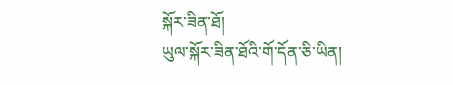སྐོར་ཟིན་ཐོ།
ཡུལ་སྐོར་ཟིན་ཐོའི་གོ་དོན་ཅི་ཡིན།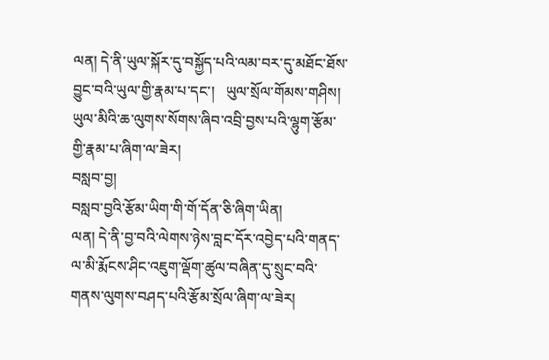ལན། དེ་ནི་ཡུལ་སྐོར་དུ་བསྐྱོད་པའི་ལམ་བར་དུ་མཐོང་ཐོས་བྱུང་བའི་ཡུལ་གྱི་རྣམ་པ་དང་།   ཡུལ་སྲོལ་གོམས་གཤིས། ཡུལ་མིའི་ཆ་ལུགས་སོགས་ཞིབ་འབྲི་བྱས་པའི་ལྷུག་རྩོམ་གྱི་རྣམ་པ་ཞིག་ལ་ཟེར།
བསླབ་བྱ།
བསླབ་བྱའི་རྩོམ་ཡིག་གི་གོ་དོན་ཅི་ཞིག་ཡིན།
ལན། དེ་ནི་བྱ་བའི་ལེགས་ཉེས་བླང་དོར་འབྱེད་པའི་གནད་ལ་མི་རྨོངས་ཤིང་འཇུག་ལྡོག་ཚུལ་བཞིན་དུ་སྲུང་བའི་གནས་ལུགས་བཤད་པའི་རྩོམ་སྲོལ་ཞིག་ལ་ཟེར།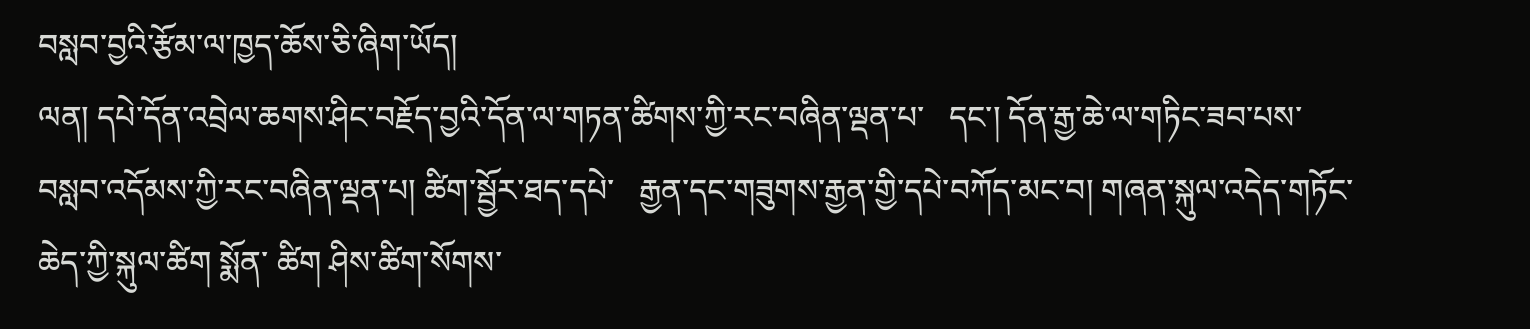བསླབ་བྱའི་རྩོམ་ལ་ཁྱད་ཆོས་ཅི་ཞིག་ཡོད།
ལན། དཔེ་དོན་འབྲེལ་ཆགས་ཤིང་བརྗོད་བྱའི་དོན་ལ་གཏན་ཚིགས་ཀྱི་རང་བཞིན་ལྡན་པ་   དང་། དོན་རྒྱ་ཆེ་ལ་གཏིང་ཟབ་པས་བསླབ་འདོམས་ཀྱི་རང་བཞིན་ལྡན་པ། ཚིག་སྦྱོར་ཐད་དཔེ་   རྒྱན་དང་གཟུགས་རྒྱན་གྱི་དཔེ་བཀོད་མང་བ། གཞན་སྐུལ་འདེད་གཏོང་ཆེད་ཀྱི་སྐུལ་ཚིག སྨོན་ ཚིག ཤིས་ཚིག་སོགས་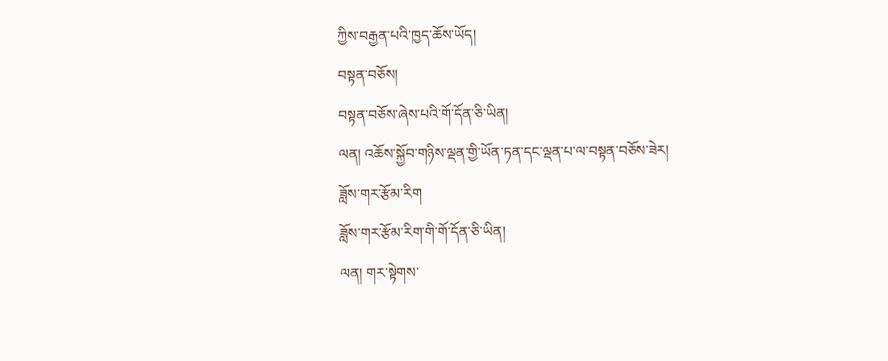ཀྱིས་བརྒྱན་པའི་ཁྱད་ཆོས་ཡོད།
བསྟན་བཅོས།
བསྟན་བཅོས་ཞེས་པའི་གོ་དོན་ཅི་ཡིན།
ལན། འཆོས་སྐྱོབ་གཉིས་ལྡན་གྱི་ཡོན་ཏན་དང་ལྡན་པ་ལ་བསྟན་བཅོས་ཟེར།
ཟློས་གར་རྩོམ་རིག
ཟློས་གར་རྩོམ་རིག་གི་གོ་དོན་ཅི་ཡིན།
ལན། གར་སྟེགས་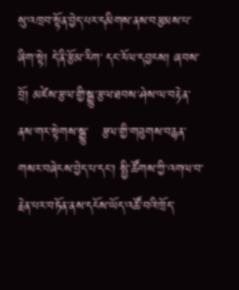སུ་འཁྲབ་སྟོན་བྱེད་པར་དམིགས་ནས་བརྩམས་པ་ཞིག་སྟེ། དེ་ནི་རྩོམ་རིག་ དང་རོལ་དབྱངས། ཞབས་བྲོ། མཛེས་རྩལ་གྱི་སྒྱུ་རྩལ་ཐབས་ཤེས་ལ་བརྟེན་ནས་གར་སྟེགས་སྒྱུ་   རྩལ་གྱི་གཟུགས་བརྙན་གསར་བཞེངས་བྱེད་པ་དང་། སྤྱི་ཚོགས་ཀྱི་འགལ་བ་རྗེན་པར་བཏོན་ནས་དངོས་ཡོད་འཚོ་བའི་ཁྲོད་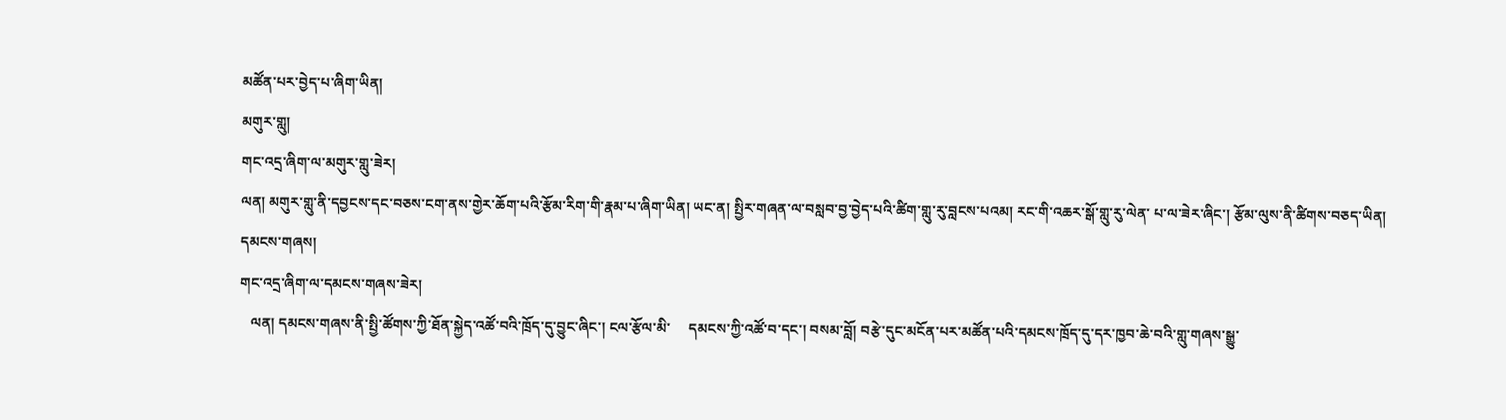མཚོན་པར་བྱེད་པ་ཞིག་ཡིན།
མགུར་གླུ།
གང་འདྲ་ཞིག་ལ་མགུར་གླུ་ཟེར།
ལན། མགུར་གླུ་ནི་དབྱངས་དང་བཅས་ངག་ནས་གྱེར་ཆོག་པའི་རྩོམ་རིག་གི་རྣམ་པ་ཞིག་ཡིན། ཡང་ན། སྤྱིར་གཞན་ལ་བསླབ་བྱ་བྱེད་པའི་ཚིག་གླུ་རུ་བླངས་པའམ། རང་གི་འཆར་སྒོ་གླུ་རུ་ལེན་ པ་ལ་ཟེར་ཞིང་། རྩོམ་ལུས་ནི་ཚིགས་བཅད་ཡིན།
དམངས་གཞས།
གང་འདྲ་ཞིག་ལ་དམངས་གཞས་ཟེར།
   ལན། དམངས་གཞས་ནི་སྤྱི་ཚོགས་ཀྱི་ཐོན་སྐྱེད་འཚོ་བའི་ཁྲོད་དུ་བྱུང་ཞིང་། ངལ་རྩོལ་མི་     དམངས་ཀྱི་འཚོ་བ་དང་། བསམ་བློ། བརྩེ་དུང་མངོན་པར་མཚོན་པའི་དམངས་ཁྲོད་དུ་དར་ཁྱབ་ཆེ་བའི་གླུ་གཞས་སྒྱུ་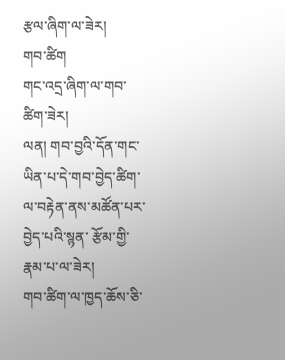རྩལ་ཞིག་ལ་ཟེར།
གབ་ཚིག
གང་འདྲ་ཞིག་ལ་གབ་ཚིག་ཟེར།
ལན། གབ་བྱའི་དོན་གང་ཡིན་པ་དེ་གབ་བྱེད་ཚིག་ལ་བརྟེན་ནས་མཚོན་པར་བྱེད་པའི་སྙན་ རྩོམ་གྱི་རྣམ་པ་ལ་ཟེར།
གབ་ཚིག་ལ་ཁྱད་ཆོས་ཅི་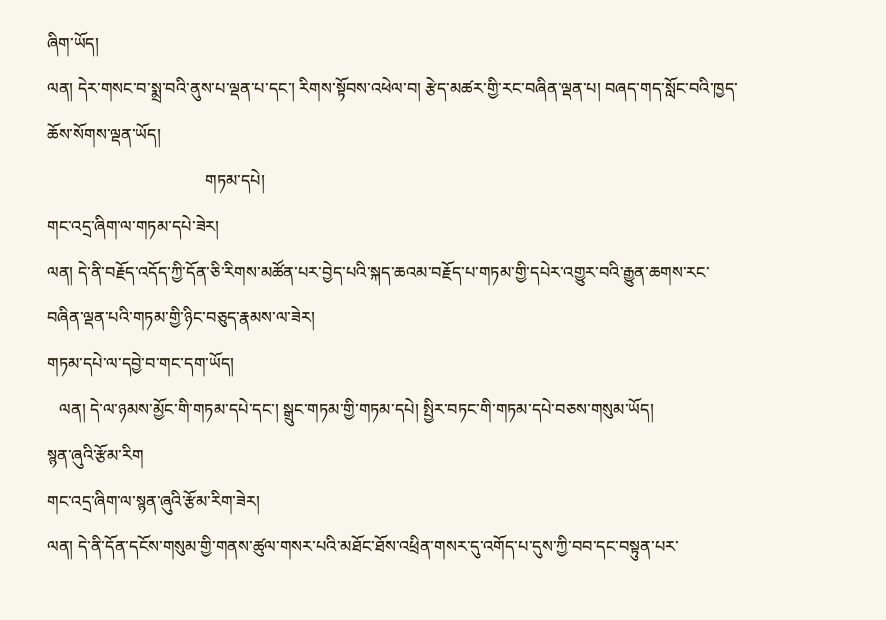ཞིག་ཡོད།
ལན། དེར་གསང་བ་སྨྲ་བའི་ནུས་པ་ལྡན་པ་དང་། རིགས་སྟོབས་འཕེལ་བ། རྩེད་མཚར་གྱི་རང་བཞིན་ལྡན་པ། བཞད་གད་སློང་བའི་ཁྱད་ཆོས་སོགས་ལྡན་ཡོད།
                                      གཏམ་དཔེ།
གང་འདྲ་ཞིག་ལ་གཏམ་དཔེ་ཟེར།
ལན། དེ་ནི་བརྗོད་འདོད་ཀྱི་དོན་ཅི་རིགས་མཚོན་པར་བྱེད་པའི་སྐད་ཆའམ་བརྗོད་པ་གཏམ་གྱི་དཔེར་འགྱུར་བའི་རྒྱུན་ཆགས་རང་བཞིན་ལྡན་པའི་གཏམ་གྱི་ཉིང་བཅུད་རྣམས་ལ་ཟེར།
གཏམ་དཔེ་ལ་དབྱེ་བ་གང་དག་ཡོད།
   ལན། དེ་ལ་ཉམས་མྱོང་གི་གཏམ་དཔེ་དང་། སྒྲུང་གཏམ་གྱི་གཏམ་དཔེ། སྤྱིར་བཏང་གི་གཏམ་དཔེ་བཅས་གསུམ་ཡོད།
སྙན་ཞུའི་རྩོམ་རིག
གང་འདྲ་ཞིག་ལ་སྙན་ཞུའི་རྩོམ་རིག་ཟེར།
ལན། དེ་ནི་དོན་དངོས་གསུམ་གྱི་གནས་ཚུལ་གསར་པའི་མཐོང་ཐོས་འཕྲིན་གསར་དུ་འགོད་པ་དུས་ཀྱི་བབ་དང་བསྟུན་པར་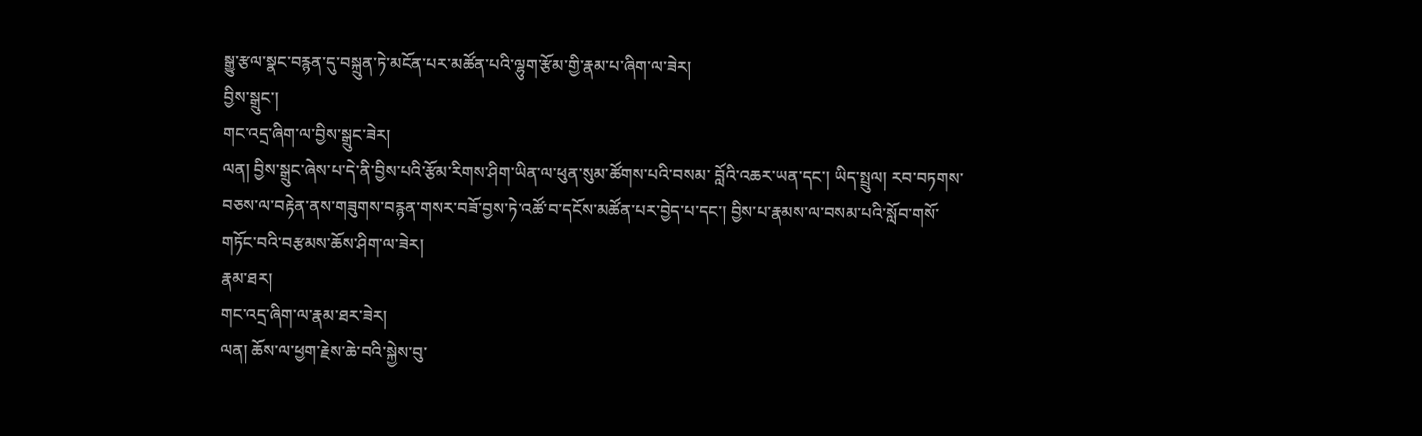སྒྱུ་རྩལ་སྣང་བརྙན་དུ་བསྐྲུན་ཏེ་མངོན་པར་མཚོན་པའི་ལྷུག་རྩོམ་གྱི་རྣམ་པ་ཞིག་ལ་ཟེར།
བྱིས་སྒྲུང་།
གང་འདྲ་ཞིག་ལ་བྱིས་སྒྲུང་ཟེར།
ལན། བྱིས་སྒྲུང་ཞེས་པ་དེ་ནི་བྱིས་པའི་རྩོམ་རིགས་ཤིག་ཡིན་ལ་ཕུན་སུམ་ཚོགས་པའི་བསམ་ བློའི་འཆར་ཡན་དང་། ཡིད་སྤྲུལ། རབ་བཏགས་བཅས་ལ་བརྟེན་ནས་གཟུགས་བརྙན་གསར་བཟོ་བྱས་ཏེ་འཚོ་བ་དངོས་མཚོན་པར་བྱེད་པ་དང་། བྱིས་པ་རྣམས་ལ་བསམ་པའི་སློབ་གསོ་གཏོང་བའི་བརྩམས་ཆོས་ཤིག་ལ་ཟེར།
རྣམ་ཐར།
གང་འདྲ་ཞིག་ལ་རྣམ་ཐར་ཟེར།
ལན། ཆོས་ལ་ཕྱག་རྗེས་ཆེ་བའི་སྐྱེས་བུ་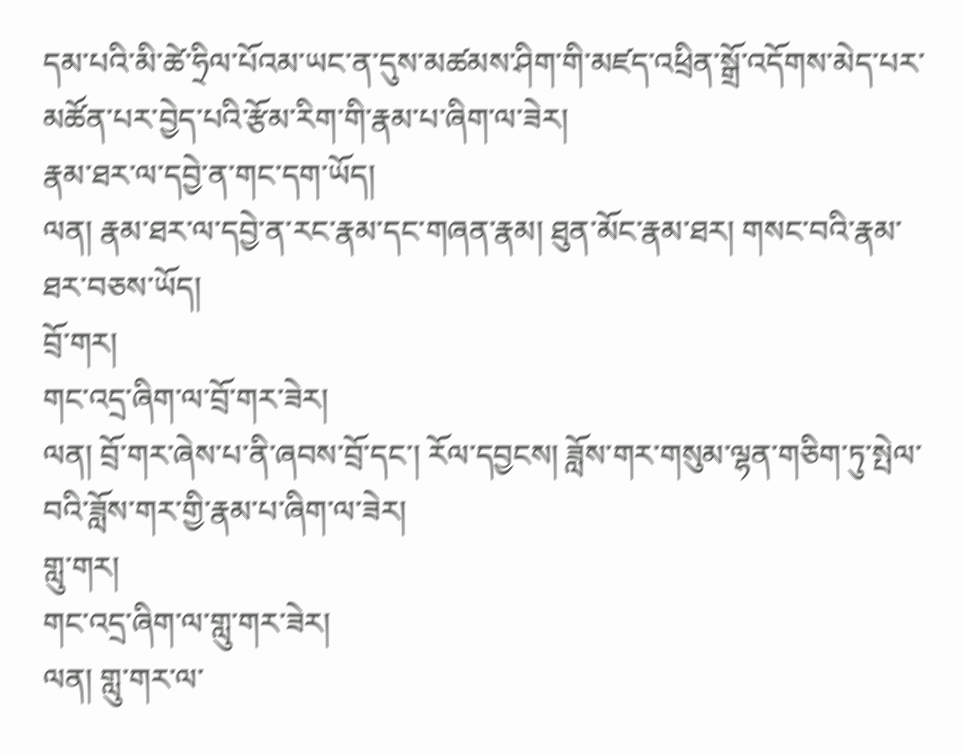དམ་པའི་མི་ཚེ་ཧྲིལ་པོའམ་ཡང་ན་དུས་མཚམས་ཤིག་གི་མཛད་འཕྲིན་སྒྲོ་འདོགས་མེད་པར་མཚོན་པར་བྱེད་པའི་རྩོམ་རིག་གི་རྣམ་པ་ཞིག་ལ་ཟེར།
རྣམ་ཐར་ལ་དབྱེ་ན་གང་དག་ཡོད།
ལན། རྣམ་ཐར་ལ་དབྱེ་ན་རང་རྣམ་དང་གཞན་རྣམ། ཐུན་མོང་རྣམ་ཐར། གསང་བའི་རྣམ་   ཐར་བཅས་ཡོད།
བྲོ་གར།
གང་འདྲ་ཞིག་ལ་བྲོ་གར་ཟེར།
ལན། བྲོ་གར་ཞེས་པ་ནི་ཞབས་བྲོ་དང་། རོལ་དབྱངས། ཟློས་གར་གསུམ་ལྷན་གཅིག་ཏུ་སྤེལ་ བའི་ཟློས་གར་གྱི་རྣམ་པ་ཞིག་ལ་ཟེར།
གླུ་གར།
གང་འདྲ་ཞིག་ལ་གླུ་གར་ཟེར།
ལན། གླུ་གར་ལ་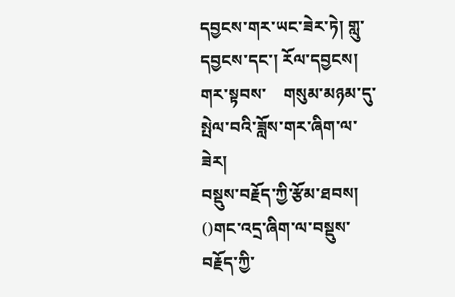དབྱངས་གར་ཡང་ཟེར་ཏེ། གླུ་དབྱངས་དང་། རོལ་དབྱངས། གར་སྟབས་    གསུམ་མཉམ་དུ་སྤེལ་བའི་ཟློས་གར་ཞིག་ལ་ཟེར།
བསྡུས་བརྗོད་ཀྱི་རྩོམ་ཐབས།
()གང་འདྲ་ཞིག་ལ་བསྡུས་བརྗོད་ཀྱི་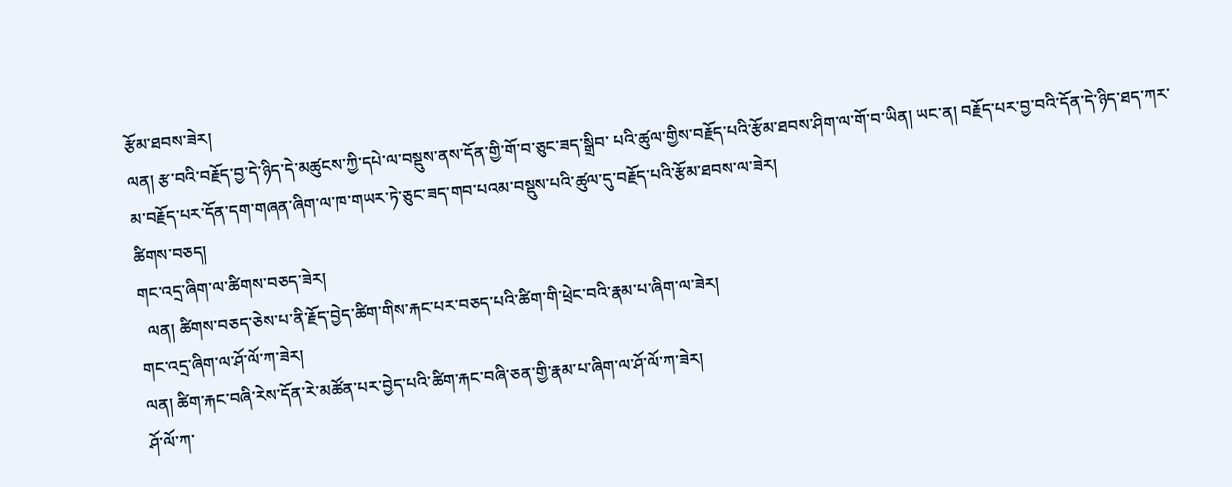རྩོམ་ཐབས་ཟེར།
ལན། རྩ་བའི་བརྗོད་བྱ་དེ་ཉིད་དེ་མཚུངས་ཀྱི་དཔེ་ལ་བསྡུས་ནས་དོན་གྱི་གོ་བ་ཅུང་ཟད་སྒྲིབ་ པའི་ཚུལ་གྱིས་བརྗོད་པའི་རྩོམ་ཐབས་ཤིག་ལ་གོ་བ་ཡིན། ཡང་ན། བརྗོད་པར་བྱ་བའི་དོན་དེ་ཉིད་ཐད་ཀར་མ་བརྗོད་པར་དོན་དག་གཞན་ཞིག་ལ་ཁ་གཡར་ཏེ་ཅུང་ཟད་གབ་པའམ་བསྡུས་པའི་ཚུལ་དུ་བརྗོད་པའི་རྩོམ་ཐབས་ལ་ཟེར།
ཚིགས་བཅད།
གང་འདྲ་ཞིག་ལ་ཚིགས་བཅད་ཟེར།
  ལན། ཚིགས་བཅད་ཅེས་པ་ནི་རྗོད་བྱེད་ཚིག་གིས་རྐང་པར་བཅད་པའི་ཚིག་གི་ཕྲེང་བའི་རྣམ་པ་ཞིག་ལ་ཟེར།
གང་འདྲ་ཞིག་ལ་ཤོ་ལོ་ཀ་ཟེར།
ལན། ཚིག་རྐང་བཞི་རེས་དོན་རེ་མཚོན་པར་བྱེད་པའི་ཚིག་རྐང་བཞི་ཅན་གྱི་རྣམ་པ་ཞིག་ལ་ཤོ་ལོ་ཀ་ཟེར།
ཤོ་ལོ་ཀ་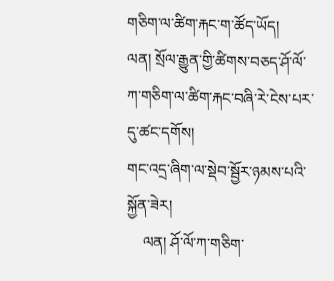གཅིག་ལ་ཚིག་རྐང་ག་ཚོད་ཡོད།
ལན། སྲོལ་རྒྱུན་གྱི་ཚིགས་བཅད་ཤོ་ལོ་ཀ་གཅིག་ལ་ཚིག་རྐང་བཞི་རེ་ངེས་པར་དུ་ཚང་དགོས།
གང་འདྲ་ཞིག་ལ་སྡེབ་སྦྱོར་ཉམས་པའི་སྐྱོན་ཟེར།
    ལན། ཤོ་ལོ་ཀ་གཅིག་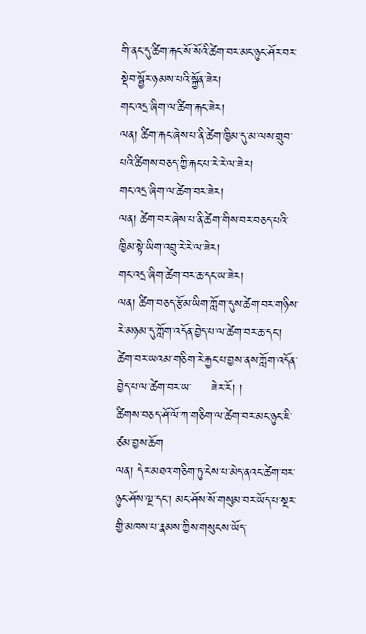གི་ནང་དུ་ཚིག་རྐང་སོ་སོའི་ཚེག་བར་མང་ཉུང་ཤོར་བར་སྡེབ་སྦྱོར་ཉམས་པའི་སྐྱོན་ཟེར།
གང་འདྲ་ཞིག་ལ་ཚིག་རྐང་ཟེར།
ལན། ཚིག་རྐང་ཞེས་པ་ནི་ཚེག་ཁྱིམ་དུ་མ་ལས་གྲུབ་པའི་ཚིགས་བཅད་ཀྱི་རྐང་པ་རེ་རེ་ལ་ཟེར།
གང་འདྲ་ཞིག་ལ་ཚེག་བར་ཟེར།
ལན། ཚེག་བར་ཞེས་པ་ནི་ཚེག་གིས་བར་བཅད་པའི་ཁྱིམ་སྟེ་ཡིག་འབྲུ་རེ་རེ་ལ་ཟེར།
གང་འདྲ་ཞིག་ཚེག་བར་ཆ་དང་ཡ་ཟེར།
ལན། ཚིག་བཅད་རྩོམ་ཡིག་ཀློག་དུས་ཚེག་བར་གཉིས་རེ་མཉམ་དུ་ཀློག་འདོན་བྱེད་པ་ལ་ཚེག་བར་ཆ་དང་། ཚེག་བར་ཡའམ་གཅིག་རེ་རྐྱང་པ་བྱས་ནས་ཀློག་འདོན་བྱེད་པ་ལ་ཚེག་བར་ཡ་     ཟེར་རོ། །
ཚིགས་བཅད་ཤོ་ལོ་ཀ་གཅིག་ལ་ཚེག་བར་མང་ཉུང་ཇི་ཙམ་བྱས་ཆོག
ལན། དེར་མཐའ་གཅིག་ཏུ་ངེས་པ་མེད་ནའང་ཚེག་བར་ཉུང་ཤོས་ལྔ་དང་། མང་ཤོས་སོ་གསུམ་བར་ཡོད་པ་སྔར་གྱི་མཁས་པ་རྣམས་ཀྱིས་གསུངས་ཡོད་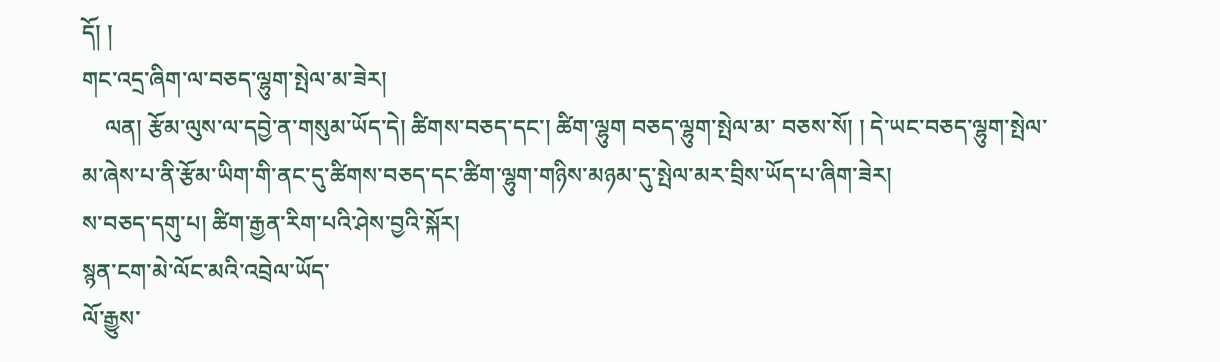དོ། །
གང་འདྲ་ཞིག་ལ་བཅད་ལྷུག་སྤེལ་མ་ཟེར།
    ལན། རྩོམ་ལུས་ལ་དབྱེ་ན་གསུམ་ཡོད་དེ། ཚིགས་བཅད་དང་། ཚིག་ལྷུག བཅད་ལྷུག་སྤེལ་མ་ བཅས་སོ། ། དེ་ཡང་བཅད་ལྷུག་སྤེལ་མ་ཞེས་པ་ནི་རྩོམ་ཡིག་གི་ནང་དུ་ཚིགས་བཅད་དང་ཚིག་ལྷུག་གཉིས་མཉམ་དུ་སྤེལ་མར་བྲིས་ཡོད་པ་ཞིག་ཟེར།
ས་བཅད་དགུ་པ། ཚིག་རྒྱན་རིག་པའི་ཤེས་བྱའི་སྐོར།
སྙན་ངག་མེ་ལོང་མའི་འབྲེལ་ཡོད་
ལོ་རྒྱུས་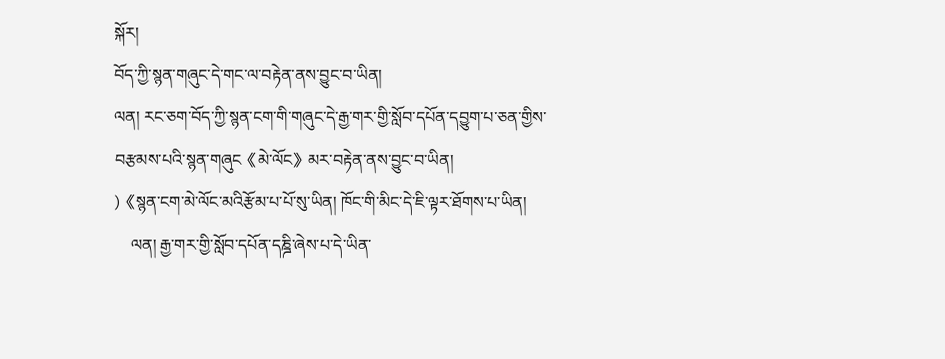སྐོར།
བོད་ཀྱི་སྙན་གཞུང་དེ་གང་ལ་བརྟེན་ནས་བྱུང་བ་ཡིན།
ལན། རང་ཅག་བོད་ཀྱི་སྙན་ངག་གི་གཞུང་དེ་རྒྱ་གར་གྱི་སློབ་དཔོན་དབྱུག་པ་ཅན་གྱིས་     བརྩམས་པའི་སྙན་གཞུང《མེ་ལོང》མར་བརྟེན་ནས་བྱུང་བ་ཡིན།
)《སྙན་ངག་མེ་ལོང་མའིརྩོམ་པ་པོ་སུ་ཡིན། ཁོང་གི་མིང་དེ་ཇི་ལྟར་ཐོགས་པ་ཡིན།
    ལན། རྒྱ་གར་གྱི་སློབ་དཔོན་དཎྜི་ཞེས་པ་དེ་ཡིན་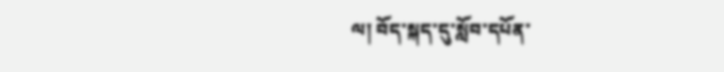ལ། བོད་སྐད་དུ་སློབ་དཔོན་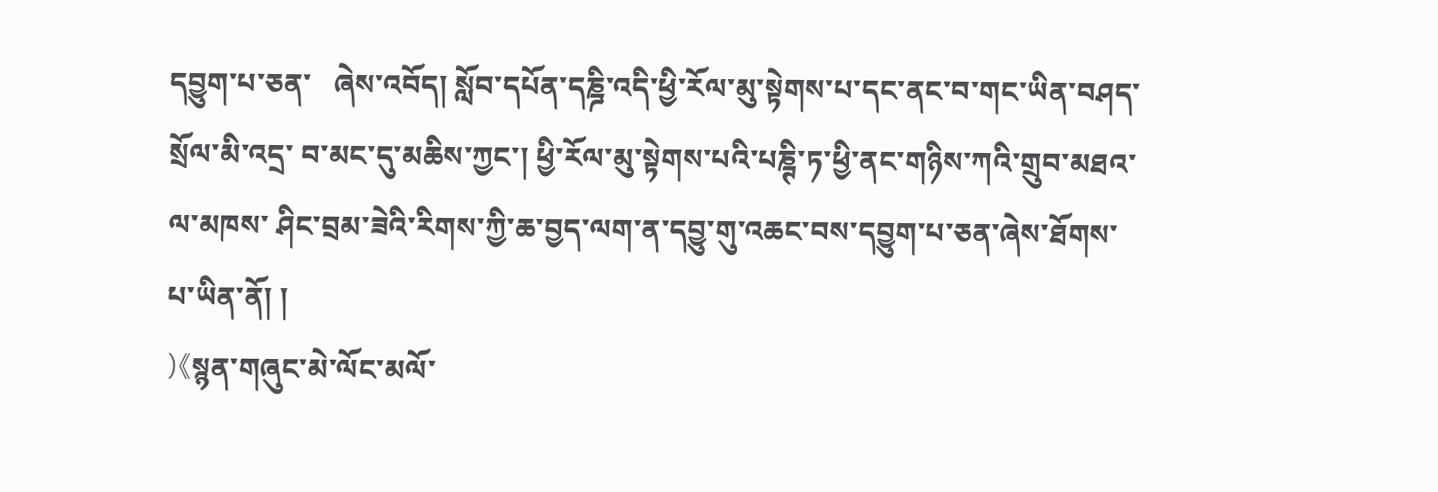དབྱུག་པ་ཅན་   ཞེས་འབོད། སློབ་དཔོན་དཎྜི་འདི་ཕྱི་རོལ་མུ་སྟེགས་པ་དང་ནང་བ་གང་ཡིན་བཤད་སྲོལ་མི་འདྲ་ བ་མང་དུ་མཆིས་ཀྱང་། ཕྱི་རོལ་མུ་སྟེགས་པའི་པཎྚི་ཏ་ཕྱི་ནང་གཉིས་ཀའི་གྲུབ་མཐའ་ལ་མཁས་ ཤིང་བྲམ་ཟེའི་རིགས་ཀྱི་ཆ་བྱད་ལག་ན་དབྱུ་གུ་འཆང་བས་དབྱུག་པ་ཅན་ཞེས་ཐོགས་པ་ཡིན་ནོ། །
)《སྙན་གཞུང་མེ་ལོང་མལོ་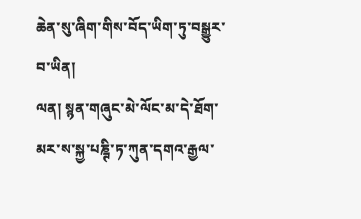ཆེན་སུ་ཞིག་གིས་བོད་ཡིག་ཏུ་བསྒྱུར་བ་ཡིན།
ལན། སྙན་གཞུང་མེ་ལོང་མ་དེ་ཐོག་མར་ས་སྐྱ་པཎྚི་ཏ་ཀུན་དགའ་རྒྱལ་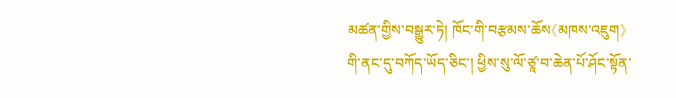མཚན་གྱིས་བསྒྱུར་ཏེ། ཁོང་གི་བརྩམས་ཆོས《མཁས་འཇུག》གི་ནང་དུ་བཀོད་ཡོད་ཅིང་། ཕྱིས་སུ་ལོ་ཙཱ་བ་ཆེན་པོ་ཤོང་སྟོན་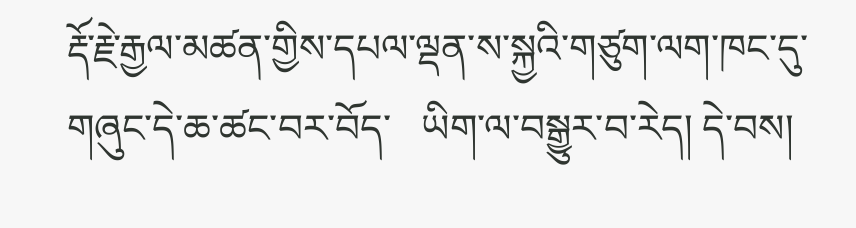རྡོ་རྗེ་རྒྱལ་མཚན་གྱིས་དཔལ་ལྡན་ས་སྐྱའི་གཙུག་ལག་ཁང་དུ་གཞུང་དེ་ཆ་ཚང་བར་བོད་   ཡིག་ལ་བསྒྱུར་བ་རེད། དེ་བས།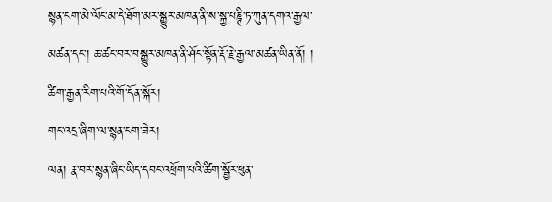སྙན་ངག་མེ་ལོང་མ་དེ་ཐོག་མར་སྒྱུར་མཁན་ནི་ས་སྐྱ་པཎྚི་ཏ་ཀུན་དགའ་རྒྱལ་མཚན་དང་། ཆ་ཚང་བར་བསྒྱུར་མཁན་ནི་ཤོང་སྟོན་རྡོ་རྗེ་རྒྱལ་མཚན་ཡིན་ནོ། །
ཚིག་རྒྱན་རིག་པའི་གོ་དོན་སྐོར།
གང་འདྲ་ཞིག་ལ་སྙན་ངག་ཟེར།
ལན། རྣ་བར་སྙན་ཞིང་ཡིད་དབང་འཕྲོག་པའི་ཚིག་སྦྱོར་ཕུན་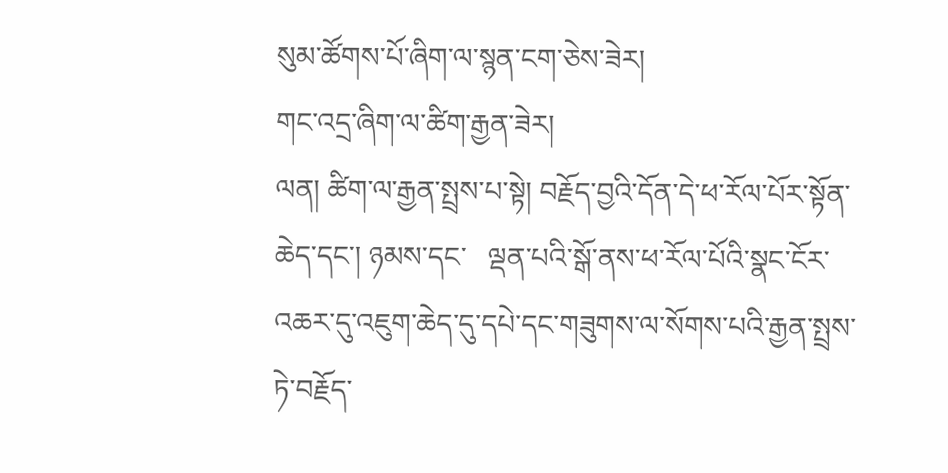སུམ་ཚོགས་པོ་ཞིག་ལ་སྙན་ངག་ཅེས་ཟེར།
གང་འདྲ་ཞིག་ལ་ཚིག་རྒྱན་ཟེར།
ལན། ཚིག་ལ་རྒྱན་སྤྲས་པ་སྟེ། བརྗོད་བྱའི་དོན་དེ་ཕ་རོལ་པོར་སྟོན་ཆེད་དང་། ཉམས་དང་   ལྡན་པའི་སྒོ་ནས་ཕ་རོལ་པོའི་སྣང་ངོར་འཆར་དུ་འཇུག་ཆེད་དུ་དཔེ་དང་གཟུགས་ལ་སོགས་པའི་རྒྱན་སྤྲས་ཏེ་བརྗོད་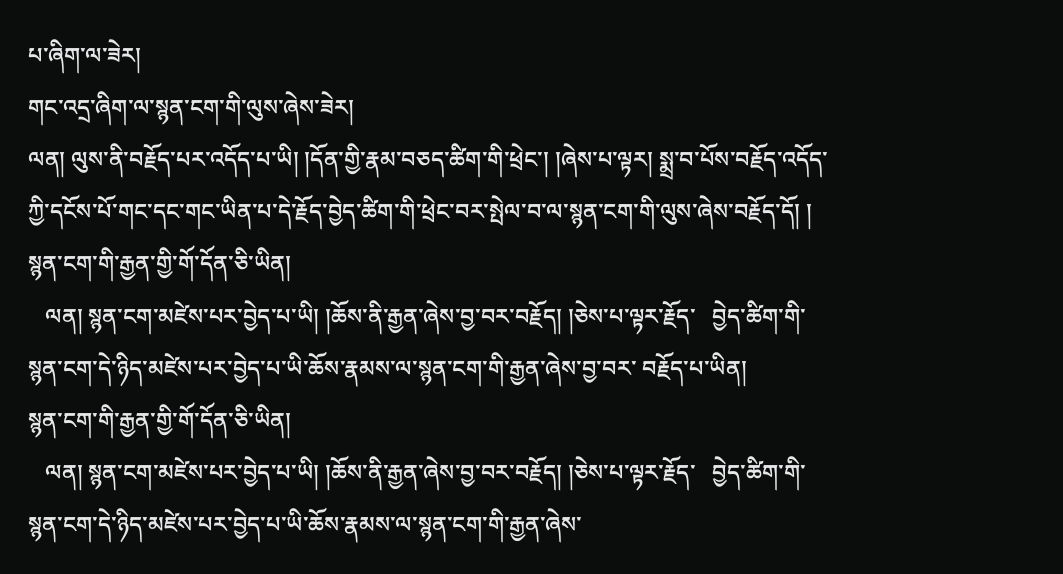པ་ཞིག་ལ་ཟེར།
གང་འདྲ་ཞིག་ལ་སྙན་ངག་གི་ལུས་ཞེས་ཟེར།
ལན། ལུས་ནི་བརྗོད་པར་འདོད་པ་ཡི། །དོན་གྱི་རྣམ་བཅད་ཚིག་གི་ཕྲེང་། །ཞེས་པ་ལྟར། སྨྲ་བ་པོས་བརྗོད་འདོད་ཀྱི་དངོས་པོ་གང་དང་གང་ཡིན་པ་དེ་རྗོད་བྱེད་ཚིག་གི་ཕྲེང་བར་སྤེལ་བ་ལ་སྙན་ངག་གི་ལུས་ཞེས་བརྗོད་དོ། །
སྙན་ངག་གི་རྒྱན་གྱི་གོ་དོན་ཅི་ཡིན།
   ལན། སྙན་ངག་མཛེས་པར་བྱེད་པ་ཡི། །ཆོས་ནི་རྒྱན་ཞེས་བྱ་བར་བརྗོད། །ཅེས་པ་ལྟར་རྗོད་   བྱེད་ཚིག་གི་སྙན་ངག་དེ་ཉིད་མཛེས་པར་བྱེད་པ་ཡི་ཆོས་རྣམས་ལ་སྙན་ངག་གི་རྒྱན་ཞེས་བྱ་བར་ བརྗོད་པ་ཡིན།
སྙན་ངག་གི་རྒྱན་གྱི་གོ་དོན་ཅི་ཡིན།
   ལན། སྙན་ངག་མཛེས་པར་བྱེད་པ་ཡི། །ཆོས་ནི་རྒྱན་ཞེས་བྱ་བར་བརྗོད། །ཅེས་པ་ལྟར་རྗོད་   བྱེད་ཚིག་གི་སྙན་ངག་དེ་ཉིད་མཛེས་པར་བྱེད་པ་ཡི་ཆོས་རྣམས་ལ་སྙན་ངག་གི་རྒྱན་ཞེས་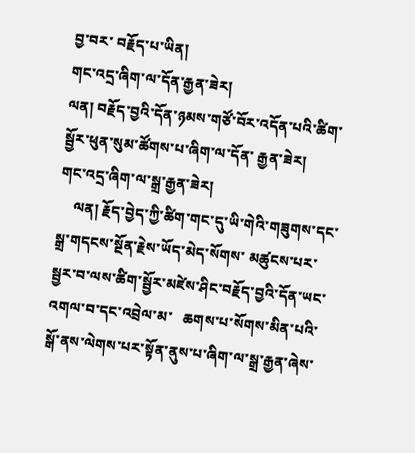བྱ་བར་ བརྗོད་པ་ཡིན།
གང་འདྲ་ཞིག་ལ་དོན་རྒྱན་ཟེར།
ལན། བརྗོད་བྱའི་དོན་ཉམས་གཙོ་བོར་འདོན་པའི་ཚིག་སྦྱོར་ཕུན་སུམ་ཚོགས་པ་ཞིག་ལ་དོན་ རྒྱན་ཟེར།
གང་འདྲ་ཞིག་ལ་སྒྲ་རྒྱན་ཟེར།
    ལན། རྗོད་བྱེད་ཀྱི་ཚིག་གང་དུ་ཡི་གེའི་གཟུགས་དང་སྒྲ་གདངས་སྔོན་རྗེས་ཡོད་མེད་སོགས་ མཚུངས་པར་སྦྱར་བ་ལས་ཚིག་སྦྱོར་མཛེས་ཤིང་བརྗོད་བྱའི་དོན་ཡང་འགལ་བ་དང་འབྲེལ་མ་   ཆགས་པ་སོགས་མིན་པའི་སྒོ་ནས་ལེགས་པར་སྟོན་ནུས་པ་ཞིག་ལ་སྒྲ་རྒྱན་ཞེས་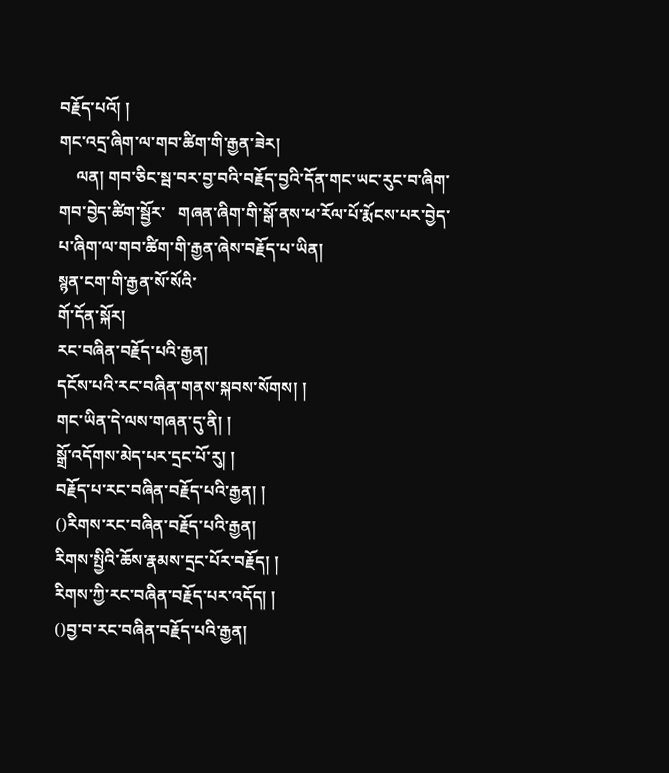བརྗོད་པའོ། །
གང་འདྲ་ཞིག་ལ་གབ་ཚིག་གི་རྒྱན་ཟེར།
    ལན། གབ་ཅིང་སྦ་བར་བྱ་བའི་བརྗོད་བྱའི་དོན་གང་ཡང་རུང་བ་ཞིག་གབ་བྱེད་ཚིག་སྦྱོར་   གཞན་ཞིག་གི་སྒོ་ནས་ཕ་རོལ་པོ་རྨོངས་པར་བྱེད་པ་ཞིག་ལ་གབ་ཚིག་གི་རྒྱན་ཞེས་བརྗོད་པ་ཡིན།
སྙན་ངག་གི་རྒྱན་སོ་སོའི་
གོ་དོན་སྐོར།
རང་བཞིན་བརྗོད་པའི་རྒྱན།
དངོས་པའི་རང་བཞིན་གནས་སྐབས་སོགས། །
གང་ཡིན་དེ་ལས་གཞན་དུ་ནི། །
སྒྲོ་འདོགས་མེད་པར་དྲང་པོ་རུ། །
བརྗོད་པ་རང་བཞིན་བརྗོད་པའི་རྒྱན། །
()རིགས་རང་བཞིན་བརྗོད་པའི་རྒྱན།
རིགས་སྤྱིའི་ཆོས་རྣམས་དྲང་པོར་བརྗོད། །
རིགས་ཀྱི་རང་བཞིན་བརྗོད་པར་འདོད། །
()བྱ་བ་རང་བཞིན་བརྗོད་པའི་རྒྱན།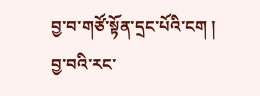བྱ་བ་གཙོ་སྟོན་དྲང་པོའི་ངག །
བྱ་བའི་རང་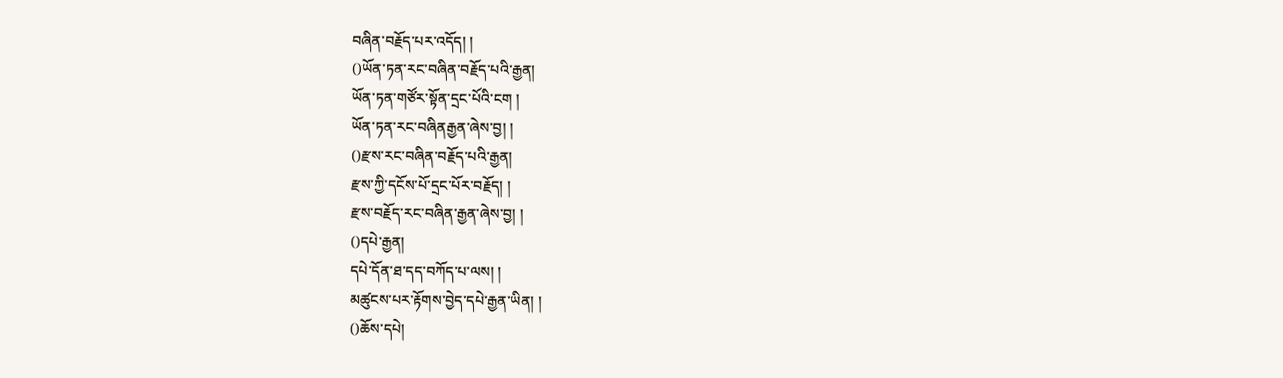བཞིན་བརྗོད་པར་འདོད། །
()ཡོན་ཏན་རང་བཞིན་བརྗོད་པའི་རྒྱན།
ཡོན་ཏན་གཙོར་སྟོན་དྲང་པོའི་ངག །
ཡོན་ཏན་རང་བཞིནརྒྱན་ཞེས་བྱ། །
()རྫས་རང་བཞིན་བརྗོད་པའི་རྒྱན།
རྫས་ཀྱི་དངོས་པོ་དྲང་པོར་བརྗོད། །
རྫས་བརྗོད་རང་བཞིན་རྒྱན་ཞེས་བྱ། །
()དཔེ་རྒྱན།
དཔེ་དོན་ཐ་དད་བཀོད་པ་ལས། །
མཚུངས་པར་རྟོགས་བྱེད་དཔེ་རྒྱན་ཡིན། །
()ཆོས་དཔེ།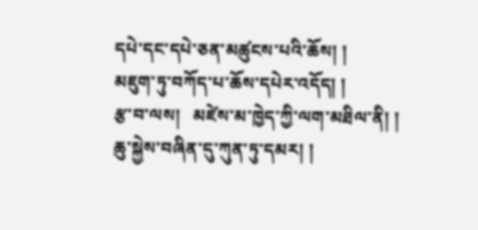དཔེ་དང་དཔེ་ཅན་མཚུངས་པའི་ཆོས། །
མཇུག་ཏུ་བཀོད་པ་ཆོས་དཔེར་འདོད། །
རྩ་བ་ལས།   མཛེས་མ་ཁྱེད་ཀྱི་ལག་མཐིལ་ནི། །
ཆུ་སྐྱེས་བཞིན་དུ་ཀུན་ཏུ་དམར། །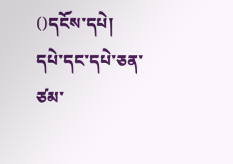()དངོས་དཔེ།
དཔེ་དང་དཔེ་ཅན་ཙམ་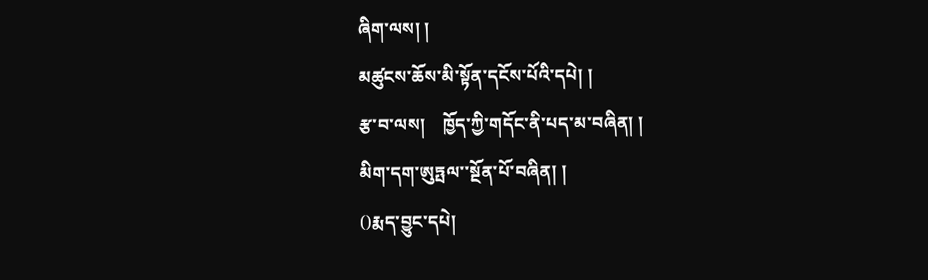ཞིག་ལས། །
མཚུངས་ཆོས་མི་སྟོན་དངོས་པོའི་དཔེ། །
རྩ་བ་ལས།    ཁྱོད་ཀྱི་གདོང་ནི་པད་མ་བཞིན། །
མིག་དག་ཨུཏྤལ་་སྔོན་པོ་བཞིན། །
()རྨད་བྱུང་དཔེ།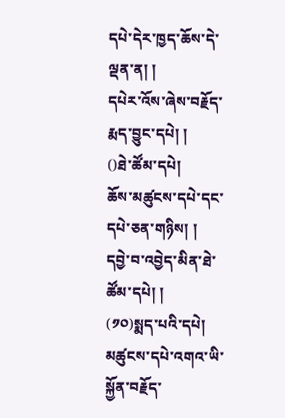དཔེ་དེར་ཁྱད་ཆོས་དེ་ལྡན་ན། །
དཔེར་འོས་ཞེས་བརྗོད་རྨད་བྱུང་དཔེ། །
()ཐེ་ཚོམ་དཔེ།
ཆོས་མཚུངས་དཔེ་དང་དཔེ་ཅན་གཉིས། །
དབྱེ་བ་འབྱེད་མིན་ཐེ་ཚོམ་དཔེ། །
(༡༠)སྨད་པའི་དཔེ།
མཚུངས་དཔེ་འགའ་ཡི་སྐྱོན་བརྗོད་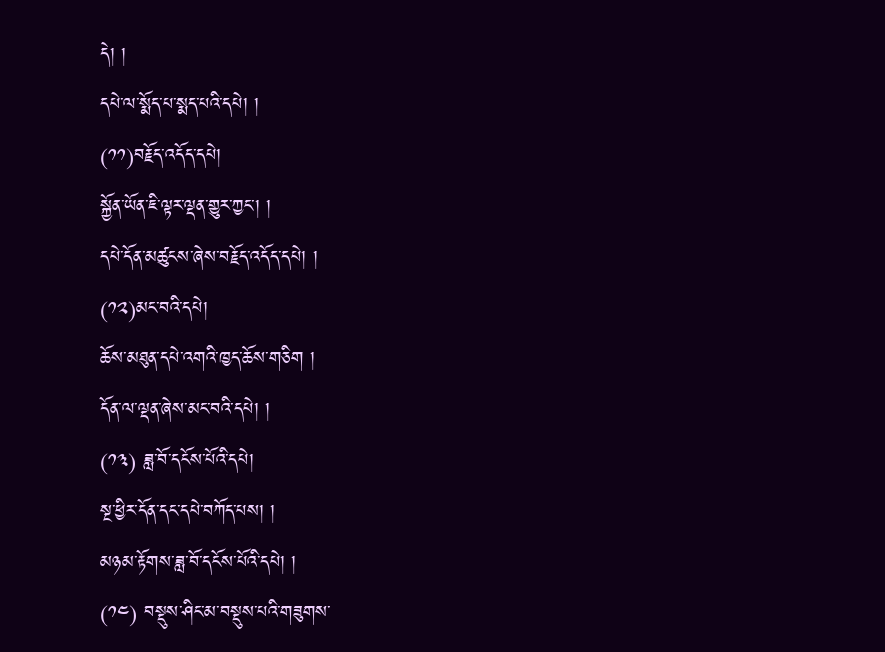དེ། །
དཔེ་ལ་སྨོད་པ་སྨད་པའི་དཔེ། །
(༡༡)བརྗོད་འདོད་དཔེ།
སྐྱོན་ཡོན་ཇི་ལྟར་ལྡན་གྱུར་ཀྱང་། །
དཔེ་དོན་མཚུངས་ཞེས་བརྗོད་འདོད་དཔེ། །
(༡༢)མང་བའི་དཔེ།
ཆོས་མཐུན་དཔེ་འགའི་ཁྱད་ཆོས་གཅིག །
དོན་ལ་ལྡན་ཞེས་མང་བའི་དཔེ། །
(༡༣) ཟླ་བོ་དངོས་པོའི་དཔེ།
སྔ་ཕྱིར་དོན་དང་དཔེ་བཀོད་པས། །
མཉམ་རྟོགས་ཟླ་བོ་དངོས་པོའི་དཔེ། །
(༡༤) བསྡུས་ཤིང་མ་བསྡུས་པའི་གཟུགས་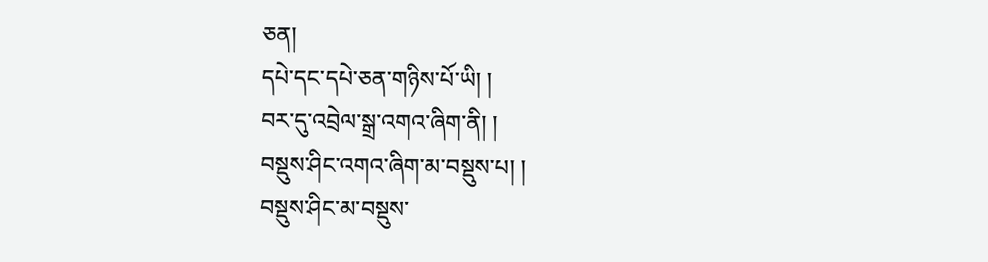ཅན།
དཔེ་དང་དཔེ་ཅན་གཉིས་པོ་ཡི། །
བར་དུ་འབྲེལ་སྒྲ་འགའ་ཞིག་ནི། །
བསྡུས་ཤིང་འགའ་ཞིག་མ་བསྡུས་པ། །
བསྡུས་ཤིང་མ་བསྡུས་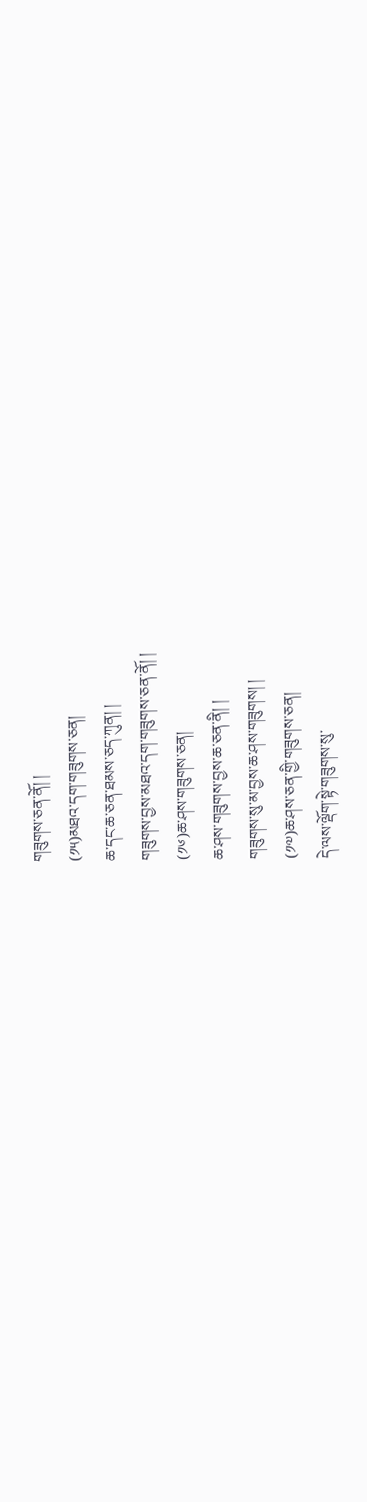གཟུགས་ཅན་ནོ། །
(༡༥)མཐའ་དག་གཟུགས་ཅན།
ཆ་དང་ཆ་ཅན་ཐམས་ཅད་ཀུན། །
གཟུགས་བྱས་མཐའ་དག་གཟུགས་ཅན་ནོ། །
(༡༦)ཆ་ཤས་གཟུགས་ཅན།
ཆ་ཤས་གཟུགས་བྱས་ཆ་ཅན་ནི། །
གཟུགས་སུ་མ་བྱས་ཆ་ཤས་གཟུགས། །
(༡༧)ཆ་ཤས་ཅན་གྱི་གཟུགས་ཅན།
དེ་ལས་ལྡོག་སྟེ་གཟུགས་སུ་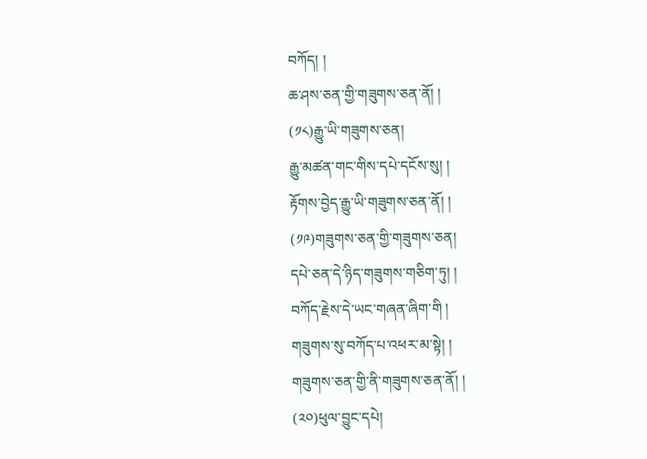བཀོད། །
ཆ་ཤས་ཅན་གྱི་གཟུགས་ཅན་ནོ། །
(༡༨)རྒྱུ་ཡི་གཟུགས་ཅན།
རྒྱུ་མཚན་གང་གིས་དཔེ་དངོས་སུ། །
རྟོགས་བྱེད་རྒྱུ་ཡི་གཟུགས་ཅན་ནོ། །
(༡༩)གཟུགས་ཅན་གྱི་གཟུགས་ཅན།
དཔེ་ཅན་དེ་ཉིད་གཟུགས་གཅིག་ཏུ། །
བཀོད་རྗེས་དེ་ཡང་གཞན་ཞིག་གི །
གཟུགས་སུ་བཀོད་པ་འཕར་མ་སྟེ། །
གཟུགས་ཅན་གྱི་ནི་གཟུགས་ཅན་ནོ། །
(༢༠)ཕུལ་བྱུང་དཔེ།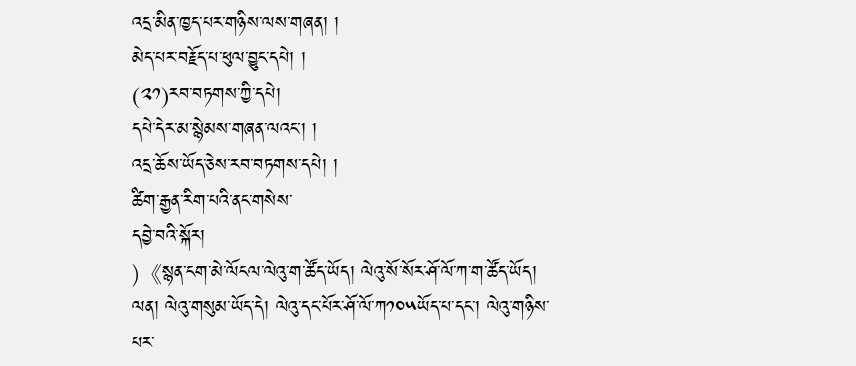འདྲ་མིན་ཁྱད་པར་གཉིས་ལས་གཞན། །
མེད་པར་བརྗོད་པ་ཕུལ་བྱུང་དཔེ། །
(༢༡)རབ་བཏགས་ཀྱི་དཔེ།
དཔེ་དེར་མ་སྙེམས་གཞན་ལའང་། །
འདྲ་ཆོས་ཡོད་ཅེས་རབ་བཏགས་དཔེ། །
ཚིག་རྒྱན་རིག་པའི་ནང་གསེས་
དབྱེ་བའི་སྐོར།
)《སྙན་ངག་མེ་ལོངལ་ལེའུ་ག་ཚོད་ཡོད། ལེའུ་སོ་སོར་ཤོ་ལོ་ཀ་ག་ཚོད་ཡོད།
ལན། ལེའུ་གསུམ་ཡོད་དེ། ལེའུ་དང་པོར་ཤོ་ལོ་ཀ༡༠༥ཡོད་པ་དང་། ལེའུ་གཉིས་པར་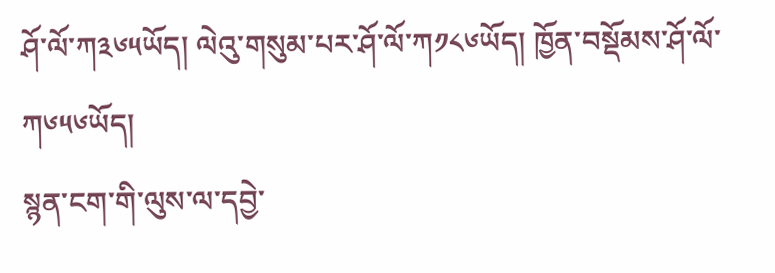ཤོ་ལོ་ཀ༣༦༥ཡོད། ལེའུ་གསུམ་པར་ཤོ་ལོ་ཀ༡༨༦ཡོད། ཁྱོན་བསྡོམས་ཤོ་ལོ་ཀ༦༥༦ཡོད།
སྙན་ངག་གི་ལུས་ལ་དབྱེ་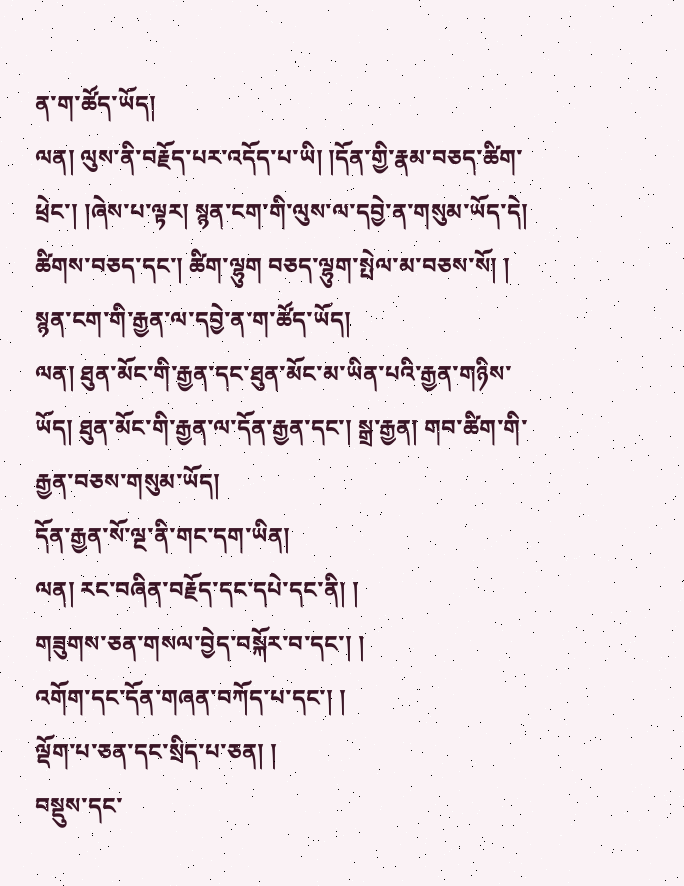ན་ག་ཚོད་ཡོད།
ལན། ལུས་ནི་བརྗོད་པར་འདོད་པ་ཡི། །དོན་གྱི་རྣམ་བཅད་ཚིག་ཕྲེང་། །ཞེས་པ་ལྟར། སྙན་ངག་གི་ལུས་ལ་དབྱེ་ན་གསུམ་ཡོད་དེ། ཚིགས་བཅད་དང་། ཚིག་ལྷུག བཅད་ལྷུག་སྤེལ་མ་བཅས་སོ། །
སྙན་ངག་གི་རྒྱན་ལ་དབྱེ་ན་ག་ཚོད་ཡོད།
ལན། ཐུན་མོང་གི་རྒྱན་དང་ཐུན་མོང་མ་ཡིན་པའི་རྒྱན་གཉིས་ཡོད། ཐུན་མོང་གི་རྒྱན་ལ་དོན་རྒྱན་དང་། སྒྲ་རྒྱན། གབ་ཚིག་གི་རྒྱན་བཅས་གསུམ་ཡོད།
དོན་རྒྱན་སོ་ལྔ་ནི་གང་དག་ཡིན།
ལན། རང་བཞིན་བརྗོད་དང་དཔེ་དང་ནི། །
གཟུགས་ཅན་གསལ་བྱེད་བསྐོར་བ་དང་། །
འགོག་དང་དོན་གཞན་བཀོད་པ་དང་། །
ལྡོག་པ་ཅན་དང་སྲིད་པ་ཅན། །
བསྡུས་དང་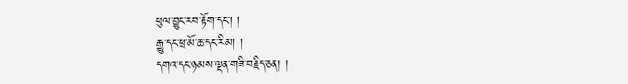ཕུལ་བྱུང་རབ་རྟོག་དང་། །
རྒྱུ་དང་ཕྲ་མོ་ཆ་དང་རིམ། །
དགའ་དང་ཉམས་ལྡན་གཟི་བརྗིད་ཅན། །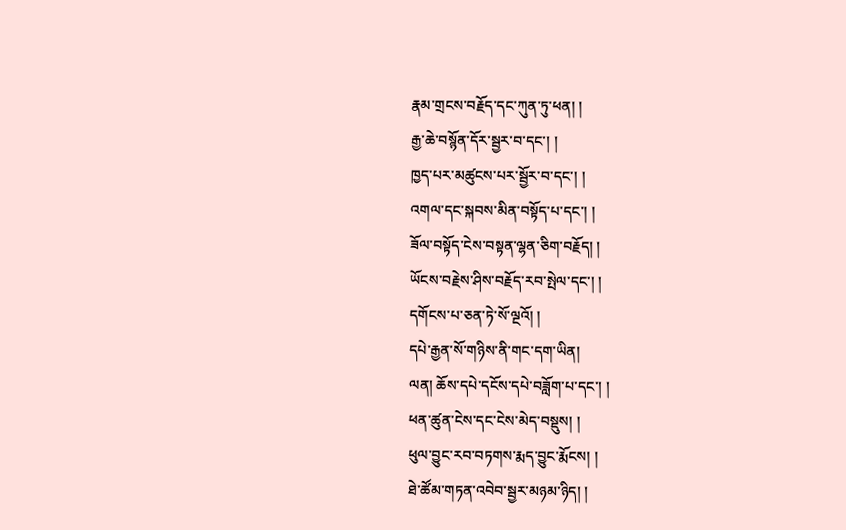རྣམ་གྲངས་བརྗོད་དང་ཀུན་ཏུ་ཕན། །
རྒྱ་ཆེ་བསྙོན་དོར་སྦྱར་བ་དང་། །
ཁྱད་པར་མཚུངས་པར་སྦྱོར་བ་དང་། །
འགལ་དང་སྐབས་མིན་བསྟོད་པ་དང་། །
ཟོལ་བསྟོད་ངེས་བསྟན་ལྷན་ཅིག་བརྗོད། །
ཡོངས་བརྗེས་ཤིས་བརྗོད་རབ་སྤེལ་དང་། །
དགོངས་པ་ཅན་ཏེ་སོ་ལྔའོ། །
དཔེ་རྒྱན་སོ་གཉིས་ནི་གང་དག་ཡིན།
ལན། ཆོས་དཔེ་དངོས་དཔེ་བཟློག་པ་དང་། །
ཕན་ཚུན་ངེས་དང་ངེས་མེད་བསྡུས། །
ཕུལ་བྱུང་རབ་བཏགས་རྨད་བྱུང་རྨོངས། །
ཐེ་ཚོམ་གཏན་འབེབ་སྦྱར་མཉམ་ཉིད། །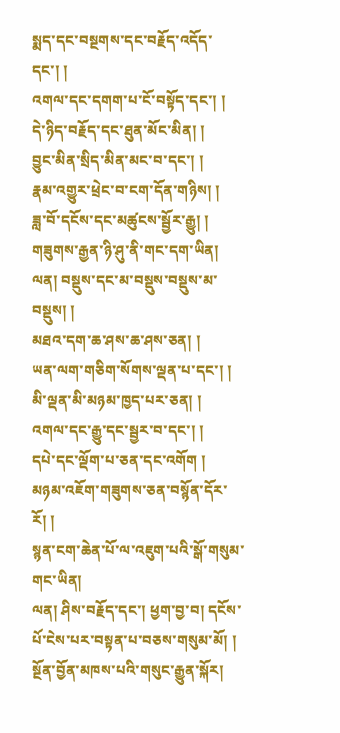སྨད་དང་བསྔགས་དང་བརྗོད་འདོད་དང་། །
འགལ་དང་དགག་པ་ངོ་བསྟོད་དང་། །
དེ་ཉིད་བརྗོད་དང་ཐུན་མོང་མིན། །
བྱུང་མིན་སྲིད་མིན་མང་བ་དང་། །
རྣམ་འགྱུར་ཕྲེང་བ་ངག་དོན་གཉིས། །
ཟླ་བོ་དངོས་དང་མཚུངས་སྦྱོར་རྒྱུ། །
གཟུགས་རྒྱན་ཉི་ཤུ་ནི་གང་དག་ཡིན།
ལན། བསྡུས་དང་མ་བསྡུས་བསྡུས་མ་བསྡུས། །
མཐའ་དག་ཆ་ཤས་ཆ་ཤས་ཅན། །
ཡན་ལག་གཅིག་སོགས་ལྡན་པ་དང་། །
མི་ལྡན་མི་མཉམ་ཁྱད་པར་ཅན། །
འགལ་དང་རྒྱུ་དང་སྦྱར་བ་དང་། །
དཔེ་དང་ལྡོག་པ་ཅན་དང་འགོག །
མཉམ་འཇོག་གཟུགས་ཅན་བསྙོན་དོར་རོ། །
སྙན་ངག་ཆེན་པོ་ལ་འཇུག་པའི་སྒོ་གསུམ་གང་ཡིན།
ལན། ཤིས་བརྗོད་དང་། ཕྱག་བྱ་བ། དངོས་པོ་ངེས་པར་བསྟན་པ་བཅས་གསུམ་མོ། །
སྔོན་བྱོན་མཁས་པའི་གསུང་རྒྱུན་སྐོར།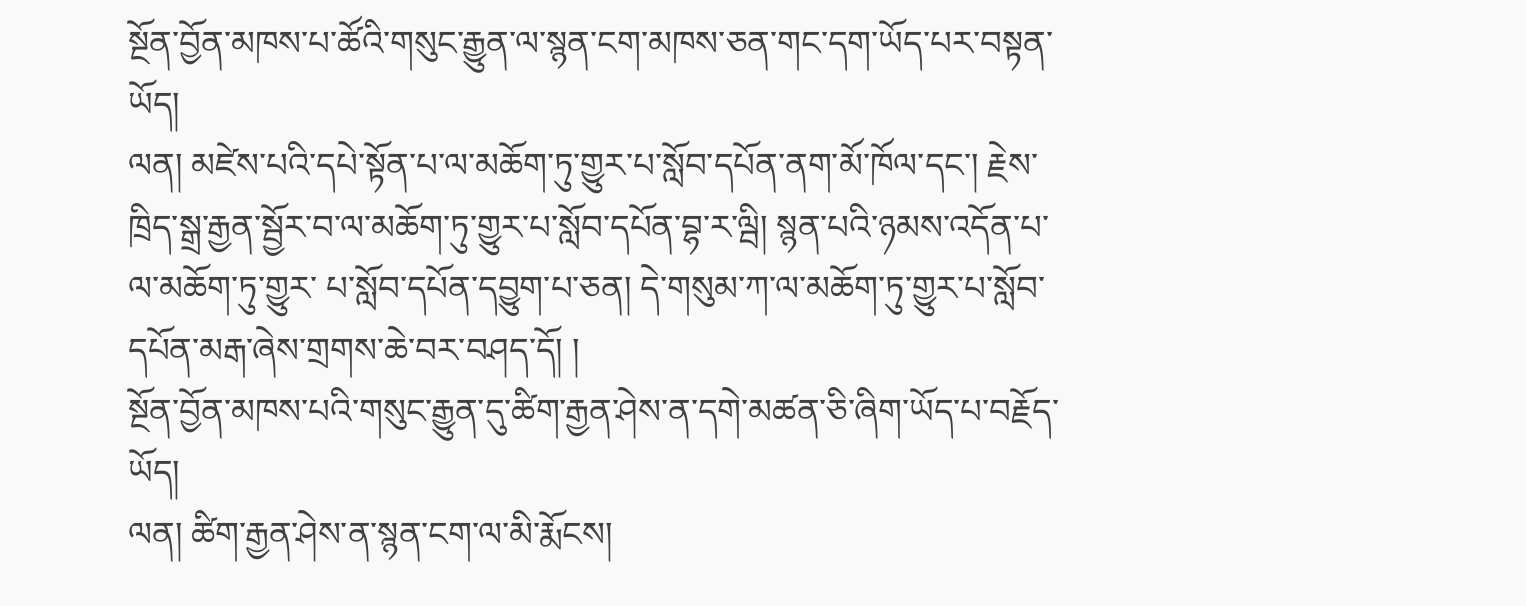སྔོན་བྱོན་མཁས་པ་ཚོའི་གསུང་རྒྱུན་ལ་སྙན་ངག་མཁས་ཅན་གང་དག་ཡོད་པར་བསྟན་ཡོད།
ལན། མཛེས་པའི་དཔེ་སྟོན་པ་ལ་མཆོག་ཏུ་གྱུར་པ་སློབ་དཔོན་ནག་མོ་ཁོལ་དང་། རྗེས་ཁྲིད་སྒྲ་རྒྱན་སྦྱོར་བ་ལ་མཆོག་ཏུ་གྱུར་པ་སློབ་དཔོན་བྷ་ར་ལྦི། སྙན་པའི་ཉམས་འདོན་པ་ལ་མཆོག་ཏུ་གྱུར་ པ་སློབ་དཔོན་དབྱུག་པ་ཅན། དེ་གསུམ་ཀ་ལ་མཆོག་ཏུ་གྱུར་པ་སློབ་དཔོན་མརྒ་ཞེས་གྲགས་ཆེ་བར་བཤད་དོ། །
སྔོན་བྱོན་མཁས་པའི་གསུང་རྒྱུན་དུ་ཚིག་རྒྱན་ཤེས་ན་དགེ་མཚན་ཅི་ཞིག་ཡོད་པ་བརྗོད་ཡོད།
ལན། ཚིག་རྒྱན་ཤེས་ན་སྙན་ངག་ལ་མི་རྨོངས།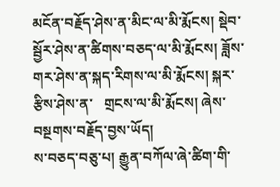མངོན་བརྗོད་ཤེས་ན་མིང་ལ་མི་རྨོངས། སྡེབ་སྦྱོར་ཤེས་ན་ཚིགས་བཅད་ལ་མི་རྨོངས། ཟློས་གར་ཤེས་ན་སྐད་རིགས་ལ་མི་རྨོངས། སྐར་རྩིས་ཤེས་ན་   གྲངས་ལ་མི་རྨོངས། ཞེས་བསྔགས་བརྗོད་བྱས་ཡོད།
ས་བཅད་བཅུ་པ། རྒྱུན་བཀོལ་ཞེ་ཚིག་གི་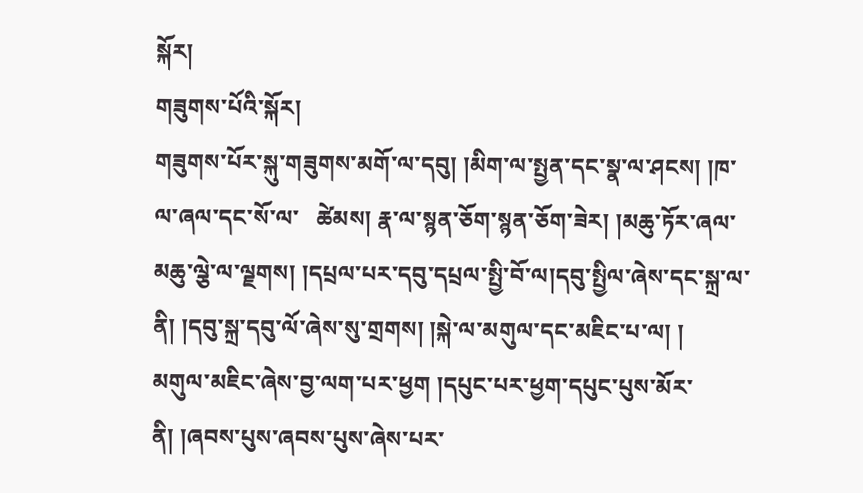སྐོར།
གཟུགས་པོའི་སྐོར།
གཟུགས་པོར་སྐུ་གཟུགས་མགོ་ལ་དབུ། །མིག་ལ་སྤྱན་དང་སྣ་ལ་ཤངས། །ཁ་ལ་ཞལ་དང་སོ་ལ་   ཚེམས། རྣ་ལ་སྙན་ཅོག་སྙན་ཅོག་ཟེར། །མཆུ་ཏོར་ཞལ་མཆུ་ལྕེ་ལ་ལྗགས། །དཔྲལ་པར་དབུ་དཔྲལ་སྤྱི་བོ་ལ།དབུ་སྤྱིལ་ཞེས་དང་སྐྲ་ལ་ནི། །དབུ་སྐྲ་དབུ་ལོ་ཞེས་སུ་གྲགས། །སྐེ་ལ་མགུལ་དང་མཇིང་པ་ལ། །   མགུལ་མཇིང་ཞེས་བྱ་ལག་པར་ཕྱག །དཔུང་པར་ཕྱག་དཔུང་པུས་མོར་ནི། །ཞབས་པུས་ཞབས་པུས་ཞེས་པར་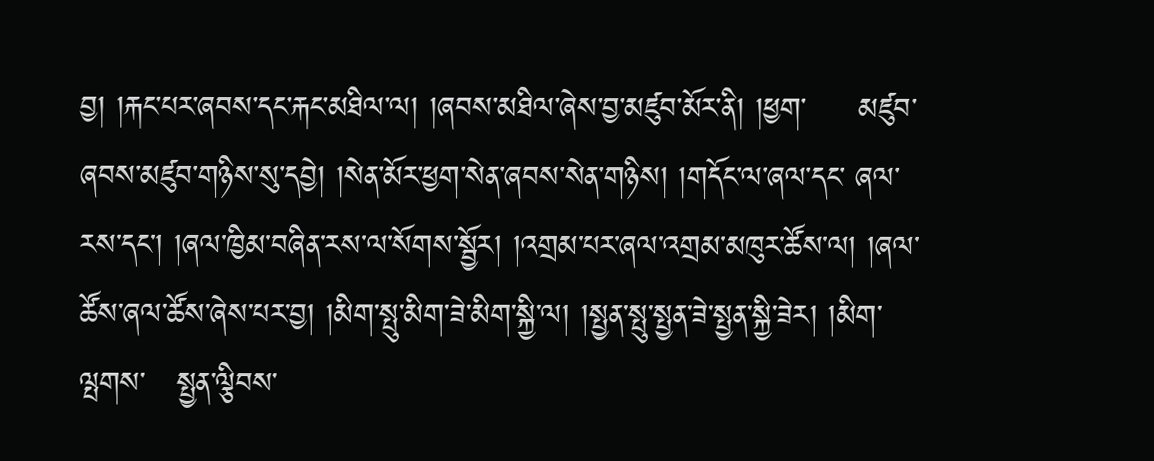བྱ། །རྐང་པར་ཞབས་དང་རྐང་མཐིལ་ལ། །ཞབས་མཐིལ་ཞེས་བྱ་མཛུབ་མོར་ནི། །ཕྱག་     མཛུབ་ཞབས་མཛུབ་གཉིས་སུ་དབྱེ། །སེན་མོར་ཕྱག་སེན་ཞབས་སེན་གཉིས། །གདོང་ལ་ཞལ་དང་ ཞལ་རས་དང་། །ཞལ་ཁྱིམ་བཞིན་རས་ལ་སོགས་སྦྱོར། །འགྲམ་པར་ཞལ་འགྲམ་མཁུར་ཚོས་ལ། །ཞལ་ ཚོས་ཞལ་ཚོས་ཞེས་པར་བྱ། །མིག་སྤུ་མིག་ཟེ་མིག་སྐྱི་ལ། །སྤྱན་སྤུ་སྤྱན་ཟེ་སྤྱན་སྐྱི་ཟེར། །མིག་ལྤགས་   སྤྱན་ལྕིབས་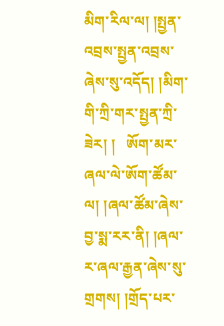མིག་རིལ་ལ། །སྤྱན་འབྲས་སྤྱན་འབྲས་ཞེས་སུ་འདོད། །མིག་གི་ཀྲི་གར་སྤྱན་ཀྲི་ཟེར། །   ཨོག་མར་ཞལ་ལེ་ཨོག་ཚོམ་ལ། །ཞལ་ཚོམ་ཞེས་བྱ་སྨ་རར་ནི། །ཞལ་ར་ཞལ་རྒྱན་ཞེས་སུ་གྲགས། །གྲོད་པར་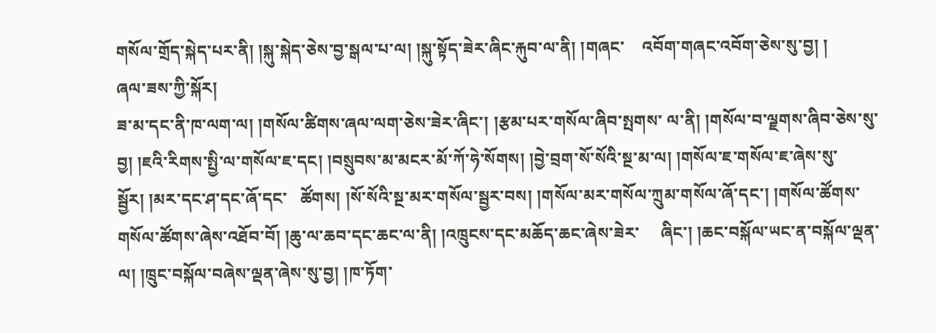གསོལ་གྲོད་སྐེད་པར་ནི། །སྐུ་སྐེད་ཅེས་བྱ་སྒལ་པ་ལ། །སྐུ་སྟོད་ཟེར་ཞིང་རྐུབ་ལ་ནི། །གཞང་    འབོག་གཞང་འབོག་ཅེས་སུ་བྱ། །
ཞལ་ཟས་ཀྱི་སྐོར།
ཟ་མ་དང་ནི་ཁ་ལག་ལ། །གསོལ་ཚིགས་ཞལ་ལག་ཅེས་ཟེར་ཞིང་། །རྩམ་པར་གསོལ་ཞིབ་སྤགས་ ལ་ནི། །གསོལ་བ་ལྗགས་ཞིབ་ཅེས་སུ་བྱ། །ཇའི་རིགས་སྤྱི་ལ་གསོལ་ཇ་དང། །བསྲུབས་མ་མངར་མོ་ཀོ་ཧེ་སོགས། །བྱེ་བྲག་སོ་སོའི་སྔ་མ་ལ། །གསོལ་ཇ་གསོལ་ཇ་ཞེས་སུ་སྦྱོར། །མར་དང་ཤ་དང་ཞོ་དང་   ཚོགས། །སོ་སོའི་སྔ་མར་གསོལ་སྦྱར་བས། །གསོལ་མར་གསོལ་ཀྲུམ་གསོལ་ཞོ་དང་། །གསོལ་ཚོགས་ གསོལ་ཚོགས་ཞེས་འཐོབ་བོ། །ཆུ་ལ་ཆབ་དང་ཆང་ལ་ནི། །འཁྲུངས་དང་མཆོད་ཆང་ཞེས་ཟེར་     ཞིང་། །ཆང་བསྐོལ་ཡང་ན་བསྐོལ་ལྡན་ལ། །ཁྲུང་བསྐོལ་བཞེས་ལྡན་ཞེས་སུ་བྱ། །ཁ་ཏོག་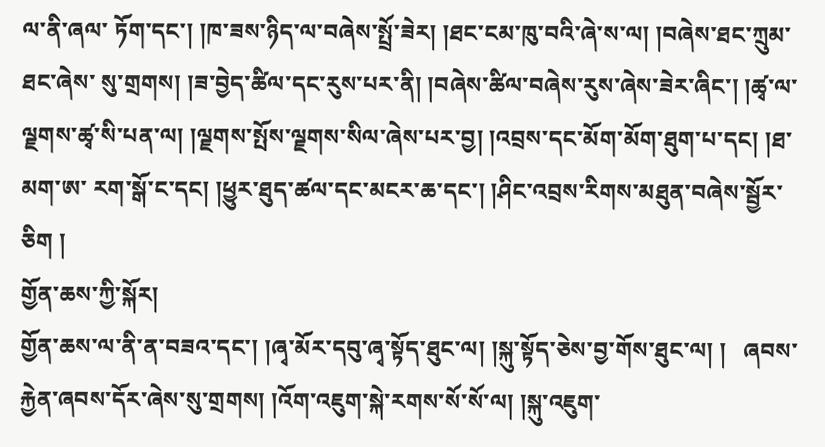ལ་ནི་ཞལ་ ཏོག་དང་། །ཁ་ཟས་ཉིད་ལ་བཞེས་སྤྲོ་ཟེར། །ཐང་ངམ་ཁུ་བའི་ཞེ་ས་ལ། །བཞེས་ཐང་ཀྲུམ་ཐང་ཞེས་ སུ་གྲགས། །ཟ་བྱེད་ཚིལ་དང་རུས་པར་ནི། །བཞེས་ཚིལ་བཞེས་རུས་ཞེས་ཟེར་ཞིང་། །ཚྭ་ལ་ལྗགས་ཚྭ་སི་པན་ལ། །ལྗགས་སྤོས་ལྗགས་སིལ་ཞེས་པར་བྱ། །འབྲས་དང་མོག་མོག་ཐུག་པ་དང། །ཐ་མག་ཨ་ རག་སྒོ་ང་དང། །ཕྱུར་ཐུད་ཚལ་དང་མངར་ཆ་དང་། །ཤིང་འབྲས་རིགས་མཐུན་བཞེས་སྦྱོར་ཅིག །
གྱོན་ཆས་ཀྱི་སྐོར།
གྱོན་ཆས་ལ་ནི་ན་བཟའ་དང་། །ཞྭ་མོར་དབུ་ཞྭ་སྟོད་ཐུང་ལ། །སྐུ་སྟོད་ཅེས་བྱ་གོས་ཐུང་ལ། །   ཞབས་རྐྱེན་ཞབས་དོར་ཞེས་སུ་གྲགས། །འོག་འཇུག་སྐེ་རགས་སོ་སོ་ལ། །སྐུ་འཇུག་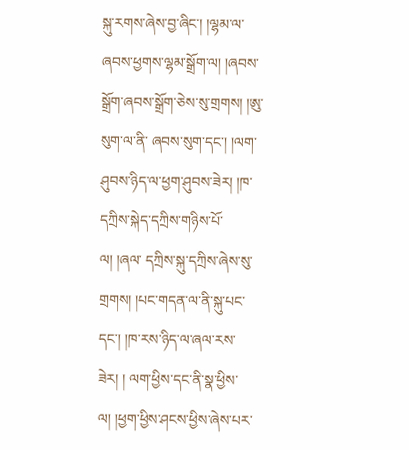སྐུ་རགས་ཞེས་བྱ་ཞིང་། །ལྷམ་ལ་ཞབས་ཕྱགས་ལྷམ་སྒྲོག་ལ། །ཞབས་སྒྲོག་ཞབས་སྒྲོག་ཅེས་སུ་གྲགས། །ཨུ་སུག་ལ་ནི་ ཞབས་སུག་དང་། །ལག་ཤུབས་ཉིད་ལ་ཕྱག་ཤུབས་ཟེར། །ཁ་དཀྲིས་སྐེད་དཀྲིས་གཉིས་པོ་ལ། །ཞལ་ དཀྲིས་སྐུ་དཀྲིས་ཞེས་སུ་གྲགས། །པང་གདན་ལ་ནི་སྐུ་པང་དང་། །ཁ་རས་ཉིད་ལ་ཞལ་རས་ཟེར། ། ལག་ཕྱིས་དང་ནི་སྣ་ཕྱིས་ལ། །ཕྱག་ཕྱིས་ཤངས་ཕྱིས་ཞེས་པར་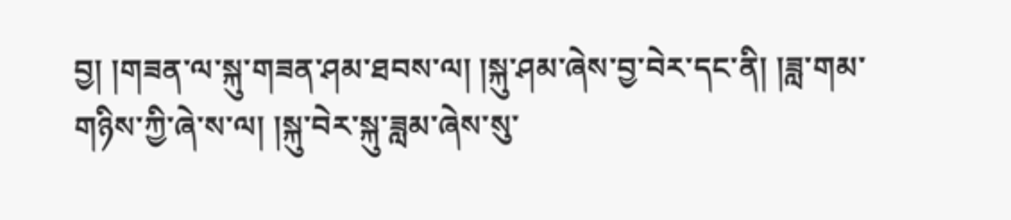བྱ། །གཟན་ལ་སྐུ་གཟན་ཤམ་ཐབས་ལ། །སྐུ་ཤམ་ཞེས་བྱ་བེར་དང་ནི། །ཟླ་གམ་གཉིས་ཀྱི་ཞེ་ས་ལ། །སྐུ་བེར་སྐུ་ཟླམ་ཞེས་སུ་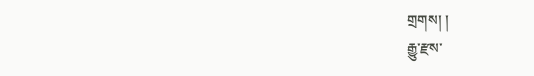གྲགས། །
རྒྱུ་རྫས་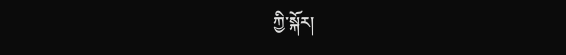ཀྱི་སྐོར།